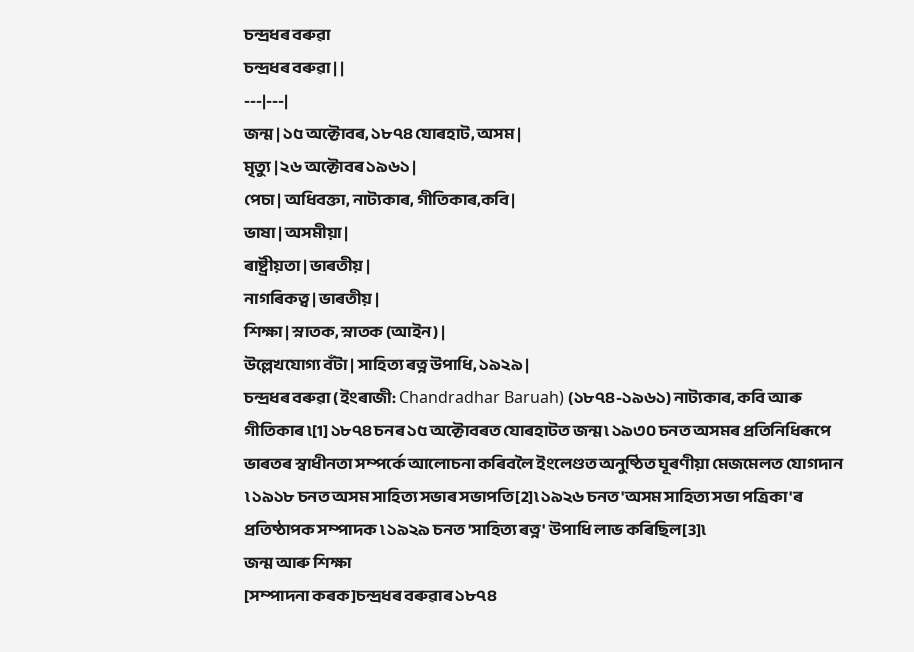চন্দ্ৰধৰ বৰুৱা
চন্দ্ৰধৰ বৰুৱা | |
---|---|
জন্ম | ১৫ অক্টোবৰ, ১৮৭৪ যোৰহাট, অসম |
মৃত্যু | ২৬ অক্টোবৰ ১৯৬১ |
পেচা | অধিবক্তা, নাট্যকাৰ, গীতিকাৰ,কবি |
ভাষা | অসমীয়া |
ৰাষ্ট্ৰীয়তা | ভাৰতীয় |
নাগৰিকত্ব | ভাৰতীয় |
শিক্ষা | স্নাতক, স্নাতক (আইন) |
উল্লেখযোগ্য বঁটা | সাহিত্য ৰত্ন উপাধি, ১৯২৯ |
চন্দ্ৰধৰ বৰুৱা (ইংৰাজী: Chandradhar Baruah) (১৮৭৪-১৯৬১) নাট্যকাৰ, কবি আৰু গীতিকাৰ ৷[1] ১৮৭৪ চনৰ ১৫ অক্টোবৰত যোৰহাটত জন্ম ৷ ১৯৩০ চনত অসমৰ প্ৰতিনিধিৰূপে ভাৰতৰ স্বাধীনতা সম্পৰ্কে আলোচনা কৰিবলৈ ইংলেণ্ডত অনুষ্ঠিত ঘূৰণীয়া মেজমেলত যোগদান ৷ ১৯১৮ চনত অসম সাহিত্য সভাৰ সভাপতি[2]৷ ১৯২৬ চনত 'অসম সাহিত্য সভা পত্ৰিকা'ৰ প্ৰতিষ্ঠাপক সম্পাদক ৷ ১৯২৯ চনত 'সাহিত্য ৰত্ন' উপাধি লাভ কৰিছিল[3]৷
জন্ম আৰু শিক্ষা
[সম্পাদনা কৰক]চন্দ্ৰধৰ বৰুৱাৰ ১৮৭৪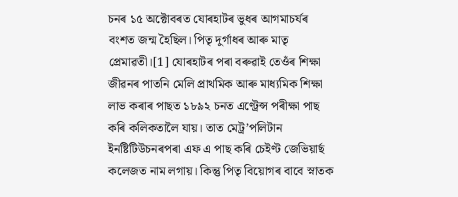চনৰ ১৫ অক্টোবৰত যোৰহাটৰ ভুধৰ আগমাচৰ্যৰ বংশত জন্ম হৈছিল। পিতৃ দুৰ্গাধৰ আৰু মাতৃ প্ৰেমাৱতী।[1] যোৰহাটৰ পৰা বৰুৱাই তেওঁৰ শিক্ষা জীৱনৰ পাতনি মেলি প্ৰাথমিক আৰু মাধ্যমিক শিক্ষা লাভ কৰাৰ পাছত ১৮৯২ চনত এণ্ট্ৰেন্স পৰীক্ষা পাছ কৰি কলিকতালৈ যায়। তাত মেট্ৰ’পলিটান ইনষ্টিটিউচনৰপৰা এফ এ পাছ কৰি চেইণ্ট জেভিয়াৰ্ছ কলেজত নাম লগায়। কিন্তু পিতৃ বিয়োগৰ বাবে স্নাতক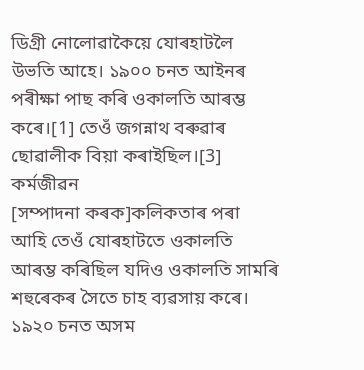ডিগ্ৰী নোলোৱাকৈয়ে যোৰহাটলৈ উভতি আহে। ১৯০০ চনত আইনৰ পৰীক্ষা পাছ কৰি ওকালতি আৰম্ভ কৰে।[1] তেওঁ জগন্নাথ বৰুৱাৰ ছোৱালীক বিয়া কৰাইছিল।[3]
কৰ্মজীৱন
[সম্পাদনা কৰক]কলিকতাৰ পৰা আহি তেওঁ যোৰহাটতে ওকালতি আৰম্ভ কৰিছিল যদিও ওকালতি সামৰি শহুৰেকৰ সৈতে চাহ ব্যৱসায় কৰে। ১৯২০ চনত অসম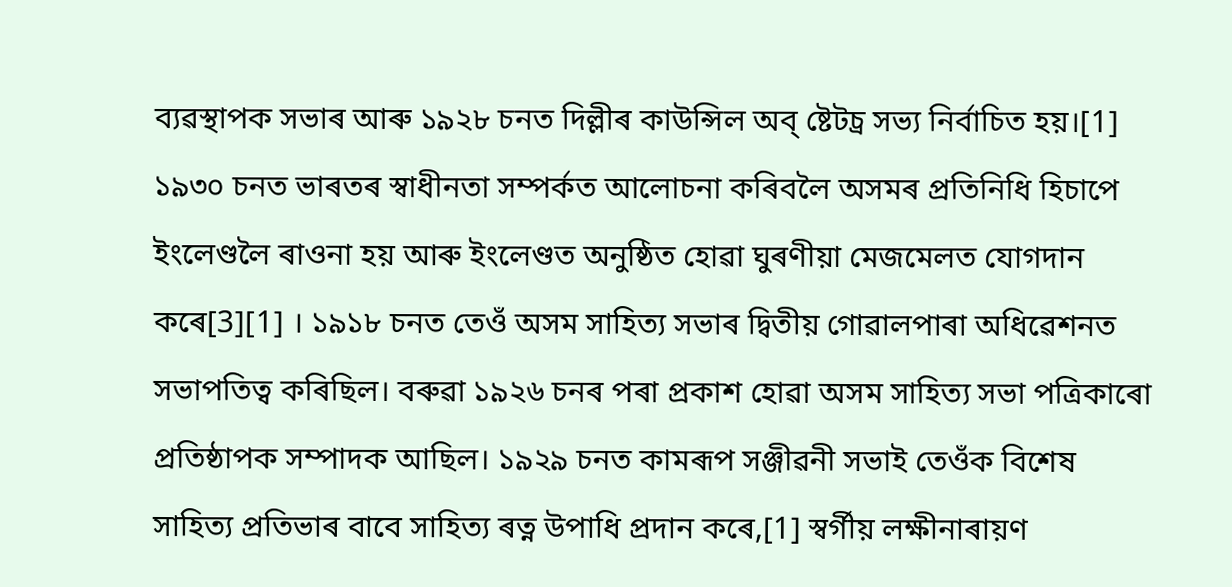ব্যৱস্থাপক সভাৰ আৰু ১৯২৮ চনত দিল্লীৰ কাউন্সিল অব্ ষ্টেটচ্ৰ সভ্য নিৰ্বাচিত হয়।[1] ১৯৩০ চনত ভাৰতৰ স্বাধীনতা সম্পৰ্কত আলোচনা কৰিবলৈ অসমৰ প্ৰতিনিধি হিচাপে ইংলেণ্ডলৈ ৰাওনা হয় আৰু ইংলেণ্ডত অনুষ্ঠিত হোৱা ঘুৰণীয়া মেজমেলত যোগদান কৰে[3][1] । ১৯১৮ চনত তেওঁ অসম সাহিত্য সভাৰ দ্বিতীয় গোৱালপাৰা অধিৱেশনত সভাপতিত্ব কৰিছিল। বৰুৱা ১৯২৬ চনৰ পৰা প্ৰকাশ হোৱা অসম সাহিত্য সভা পত্ৰিকাৰো প্ৰতিষ্ঠাপক সম্পাদক আছিল। ১৯২৯ চনত কামৰূপ সঞ্জীৱনী সভাই তেওঁক বিশেষ সাহিত্য প্ৰতিভাৰ বাবে সাহিত্য ৰত্ন উপাধি প্ৰদান কৰে,[1] স্বৰ্গীয় লক্ষীনাৰায়ণ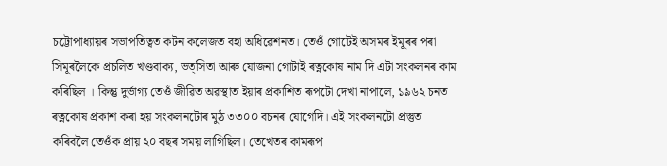চট্টোপাধ্যায়ৰ সভাপতিত্বত কটন কলেজত বহা অধিৱেশনত। তেওঁ গোটেই অসমৰ ইমূৰৰ পৰা সিমূৰলৈকে প্ৰচলিত খণ্ডবাক্য, ভত্সিতা আৰু যোজনা গোটাই ৰত্নকোষ নাম দি এটা সংকলনৰ কাম কৰিছিল । কিন্তু দুৰ্ভাগ্য তেওঁ জীৱিত অৱস্থাত ইয়াৰ প্ৰকাশিত ৰূপটো দেখা নাপালে, ১৯৬২ চনত ৰত্নকোষ প্ৰকাশ কৰা হয় সংকলনটোৰ মুঠ ৩৩০০ বচনৰ যোগেদি। এই সংকলনটো প্ৰস্তুত কৰিবলৈ তেওঁক প্ৰায় ২০ বছৰ সময় লাগিছিল। তেখেতৰ কামৰূপ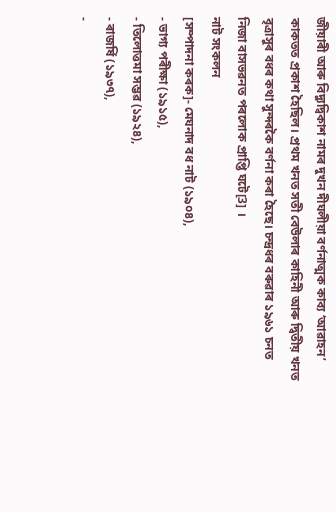জীয়াৰী আৰু বিদ্যুদ্বিকাশ নামৰ দুখন দীঘলীয়া বৰ্ণনাত্মক কাব্য ‘আৱাহন’ কাকতত প্ৰকাশ হৈছিল। প্ৰথম খনত সতী বেউলাৰ কাহিনী আৰু দ্বিতীয় খনত বৃত্ৰাসুৰ বধৰ কথা সুন্দৰকৈ বৰ্ণনা কৰা হৈছে। চন্দ্ৰধৰ বৰুৱাৰ ১৯৬১ চনত নিজা বাসভৱনত পৰলোক প্ৰাপ্তি ঘটে[3] ।
নাট সংকলন
[সম্পাদনা কৰক]- মেঘনাদ বধ নাট (১৯০৪),
- ভাগ্য পৰীক্ষা (১৯১৫),
- তিলোত্তমা সম্ভৱ (১৯২৪),
- ৰাজৰ্ষি (১৯৩৭),
-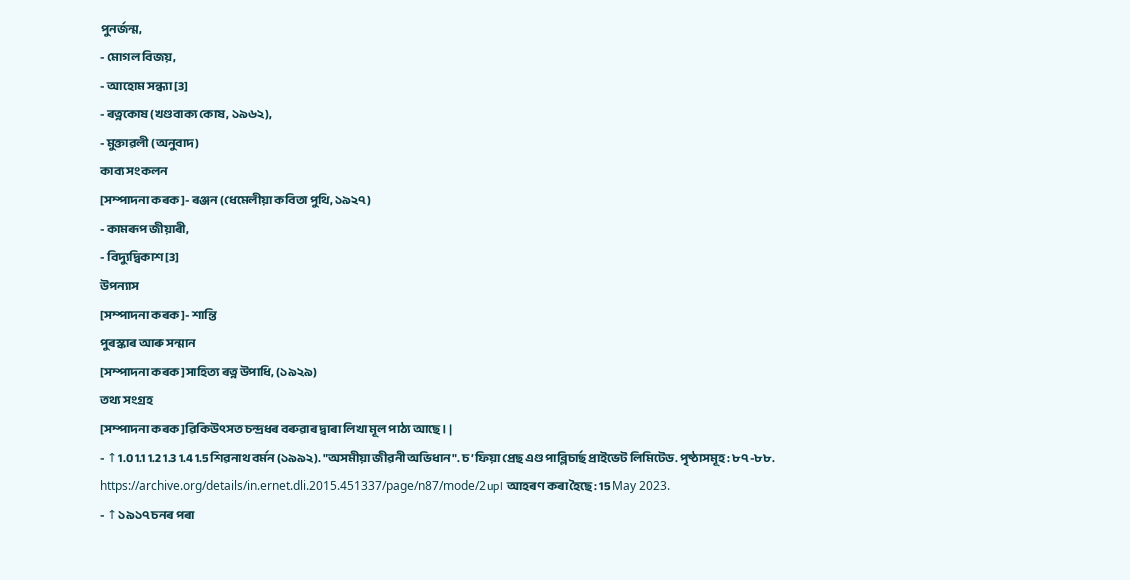পুনৰ্জন্ম,
- মোগল বিজয়,
- আহোম সন্ধ্যা[3]
- ৰত্নকোষ (খণ্ডবাক্য কোষ, ১৯৬২),
- মুক্তাৱলী (অনুবাদ)
কাব্য সংকলন
[সম্পাদনা কৰক]- ৰঞ্জন (ধেমেলীয়া কবিতা পুথি, ১৯২৭)
- কামৰূপ জীয়াৰী,
- বিদ্যুদ্বিকাশ[3]
উপন্যাস
[সম্পাদনা কৰক]- শান্তি
পুৰস্কাৰ আৰু সন্মান
[সম্পাদনা কৰক]সাহিত্য ৰত্ন উপাধি, (১৯২৯)
তথ্য সংগ্ৰহ
[সম্পাদনা কৰক]ৱিকিউৎসত চন্দ্ৰধৰ বৰুৱাৰ দ্বাৰা লিখা মূল পাঠ্য আছে। |
- ↑ 1.0 1.1 1.2 1.3 1.4 1.5 শিৱনাথ বৰ্মন (১৯৯২). "অসমীয়া জীৱনী অভিধান". চ’ফিয়া প্ৰেছ এণ্ড পাব্লিচাৰ্ছ প্ৰাইভেট লিমিটেড. পৃষ্ঠাসমূহ: ৮৭-৮৮. https://archive.org/details/in.ernet.dli.2015.451337/page/n87/mode/2up। আহৰণ কৰা হৈছে: 15 May 2023.
- ↑ ১৯১৭ চনৰ পৰা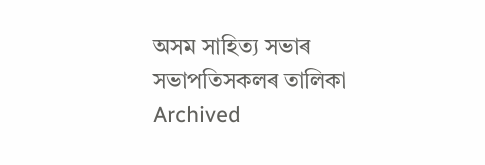অসম সাহিত্য সভাৰ সভাপতিসকলৰ তালিকা Archived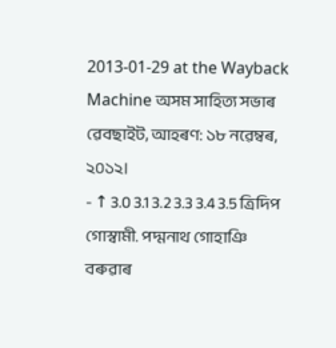2013-01-29 at the Wayback Machine অসম সাহিত্য সভাৰ ৱেবছাইট, আহৰণ: ১৮ নৱেম্বৰ, ২০১২।
- ↑ 3.0 3.1 3.2 3.3 3.4 3.5 ত্ৰিদিপ গোস্বামী. পদ্মনাথ গোহাঞি বৰুৱাৰ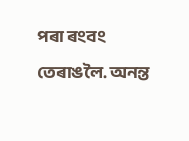পৰা ৰংবং তেৰাঙলৈ. অনন্ত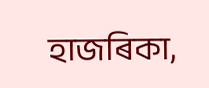হাজৰিকা,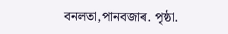বনলতা,পানবজাৰ. পৃষ্ঠা.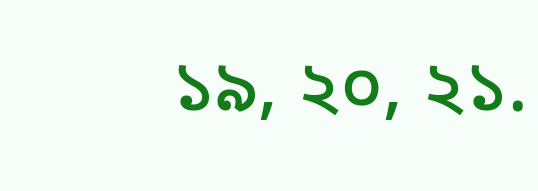১৯, ২০, ২১.